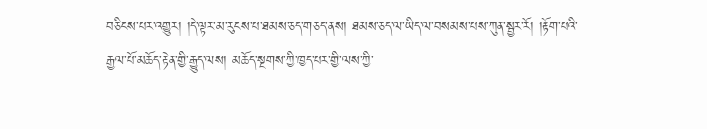བཅིངས་པར་འགྱུར། །དེ་ལྟར་མ་རུངས་པ་ཐམས་ཅད་གཅད་ནས། ཐམས་ཅད་ལ་ཡིད་ལ་བསམས་པས་ཀུན་སྦྱར་རོ། །རྟོག་པའི་རྒྱལ་པོ་མཆོད་རྟེན་གྱི་རྒྱུད་ལས། མཆོད་སྔགས་ཀྱི་ཁྱད་པར་གྱི་ལས་ཀྱི་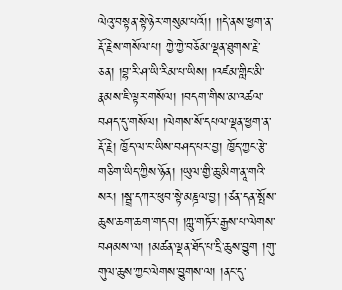ལེའུ་བསྟན་སྟེ་ཉེར་གསུམ་པའོ།། །།དེ་ནས་ཕྱག་ན་རྡོ་རྗེས་གསོལ་པ། ཀྱེ་ཀྱེ་བཅོམ་ལྡན་ཐུགས་རྗེ་ཅན། །བྷ་རི་ཤ་ཡི་རིམ་པ་ཡིས། །འཛམ་གླིང་མི་རྣམས་ཇི་ལྟར་གསོལ། །བདག་གིས་མ་འཚལ་བཤད་དུ་གསོལ། །ལེགས་སོ་དཔལ་ལྡན་ཕྱག་ན་རྡོ་རྗེ། ཁྱོད་ལ་ང་ཡིས་བཤད་པར་བྱ། ཁྱོད་ཀྱང་རྩེ་གཅིག་ཡིད་ཀྱིས་ཉོན། །ཡུལ་གྱི་ཆུ་མིག་ནཱ་གའི་སར། །སྦྲ་དཀར་ཕུབ་སྟེ་མཎྜལ་བྱ། །ཙན་དན་སྤོས་ཆུས་ཆག་ཆག་གདབ། །ཀླུ་གཏོར་རྒྱས་པ་ལེགས་བཤམས་ལ། །མཚན་ལྡན་ཐོད་པ་དྲི་ཆུས་བྱུག །གུ་གུལ་ཆུས་ཀྱང་ལེགས་བྱུགས་ལ། །ནང་དུ་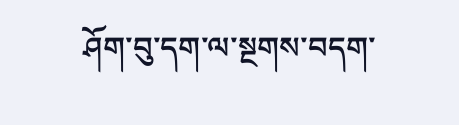ཤོག་བུ་དག་ལ་སྔགས་བདག་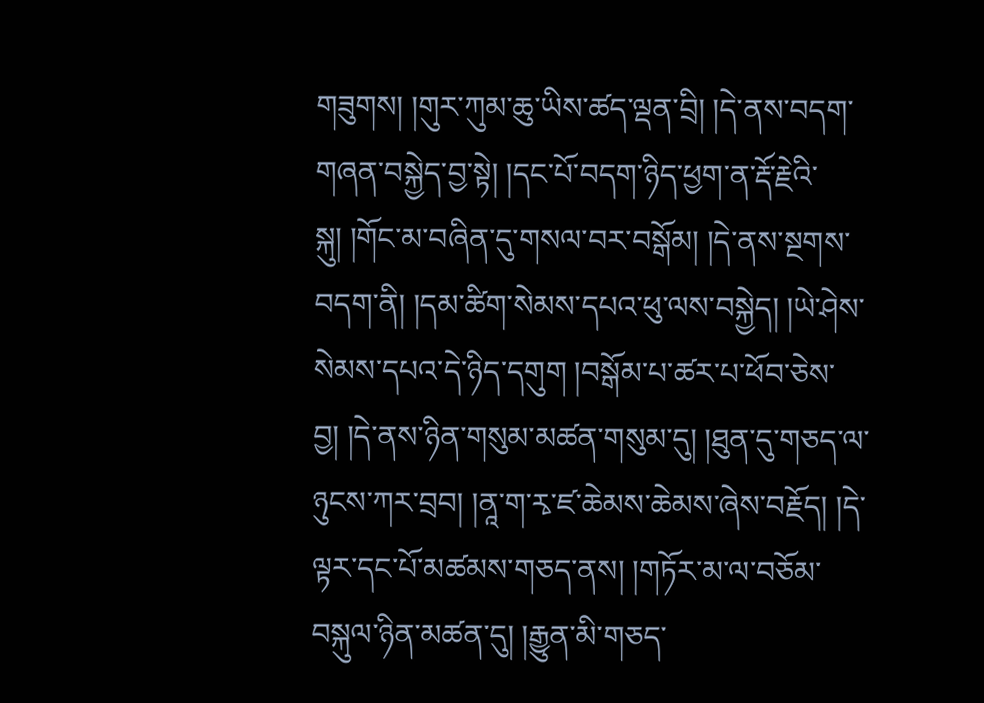གཟུགས། །གུར་ཀུམ་ཆུ་ཡིས་ཚད་ལྡན་བྲི། །དེ་ནས་བདག་གཞན་བསྐྱེད་བྱ་སྟེ། །དང་པོ་བདག་ཉིད་ཕྱག་ན་རྡོ་རྗེའི་སྐུ། །གོང་མ་བཞིན་དུ་གསལ་བར་བསྒོམ། །དེ་ནས་སྔགས་བདག་ནི། །དམ་ཚིག་སེམས་དཔའ་ཕུ་ལས་བསྐྱེད། །ཡེ་ཤེས་སེམས་དཔའ་དེ་ཉིད་དགུག །བསྒོམ་པ་ཚར་པ་ཕོབ་ཅེས་བྱ། །དེ་ནས་ཉིན་གསུམ་མཚན་གསུམ་དུ། །ཐུན་དུ་གཅད་ལ་ཉུངས་ཀར་བྲབ། །ནཱ་ག་རྭ་ཛ་ཆེམས་ཆེམས་ཞེས་བརྗོད། །དེ་ལྟར་དང་པོ་མཚམས་གཅད་ནས། །གཏོར་མ་ལ་བཅོམ་བསྐུལ་ཉིན་མཚན་དུ། །རྒྱུན་མི་གཅད་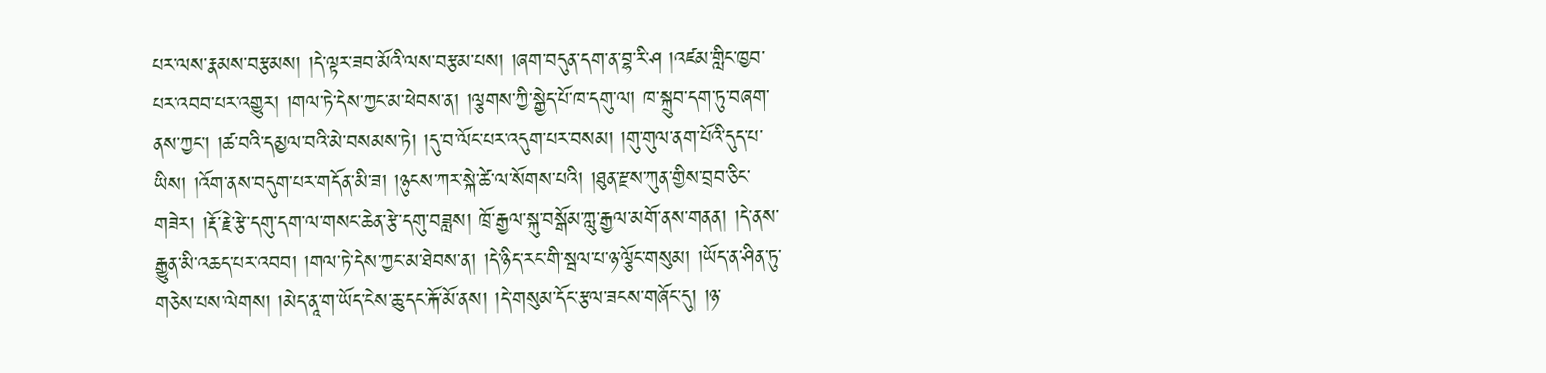པར་ལས་རྣམས་བརྩམས། །དེ་ལྟར་ཟབ་མོའི་ལས་བརྩམ་པས། །ཞག་བདུན་དག་ན་བྷ་རི་ཤ །འཛམ་གླིང་ཁྱབ་པར་འབབ་པར་འགྱུར། །གལ་ཏེ་དེས་ཀྱང་མ་ཕེབས་ན། །ལྕགས་ཀྱི་སྒྱེད་པོ་ཁ་དགུ་ལ། ཁ་སྐྲུབ་དག་ཏུ་བཞག་ནས་ཀྱང་། །ཚ་བའི་དམྱལ་བའི་མེ་བསམས་ཏེ། །དུ་བ་ལོང་པར་འདུག་པར་བསམ། །གུ་གུལ་ནག་པོའི་དུད་པ་ཡིས། །འོག་ནས་བདུག་པར་གདོན་མི་ཟ། །ཉུངས་ཀར་སྐེ་ཚེ་ལ་སོགས་པའི། །ཐུན་རྫས་ཀུན་གྱིས་བྲབ་ཅིང་གཟེར། །རྡོ་རྗེ་རྩེ་དགུ་དག་ལ་གསང་ཆེན་རྩེ་དགུ་བཟླས། ཁྲོ་རྒྱལ་སྐུ་བསྒོམ་ཀླུ་རྒྱལ་མགོ་ནས་གནན། །དེ་ནས་རྒྱུན་མི་འཆད་པར་འབབ། །གལ་ཏེ་དེས་ཀྱང་མ་ཐེབས་ན། །དེ་ཉིད་རང་གི་སྦལ་པ་ཉ་ལྕོང་གསུམ། །ཡོད་ན་ཤིན་ཏུ་གཅེས་པས་ལེགས། །མེད་ནཱ་ག་ཡོད་ངེས་ཆུ་དང་རྐོ་མོ་ནས། །དེ་གསུམ་དོང་རྩལ་ཟངས་གཞོང་དུ། །ཉ་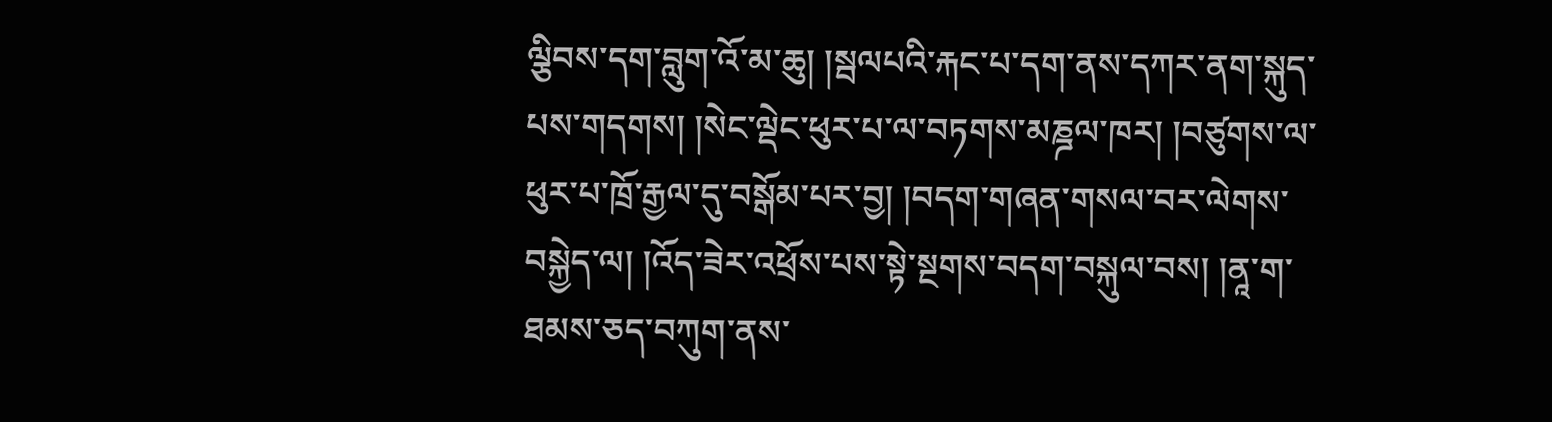ལྕིབས་དག་བླུག་འོ་མ་ཆུ། །སྦལཔའི་རྐང་པ་དག་ནས་དཀར་ནག་སྐུད་པས་གདགས། །སེང་ལྡེང་ཕུར་པ་ལ་བཏགས་མཎྜལ་ཁར། །བཙུགས་ལ་ཕུར་པ་ཁྲོ་རྒྱལ་དུ་བསྒོམ་པར་བྱ། །བདག་གཞན་གསལ་བར་ལེགས་བསྐྱེད་ལ། །འོད་ཟེར་འཕྲོས་པས་སྟེ་སྔགས་བདག་བསྐུལ་བས། །ནཱ་ག་ཐམས་ཅད་བཀུག་ནས་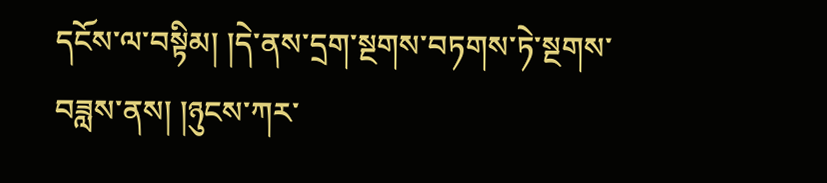དངོས་ལ་བསྟིམ། །དེ་ནས་དྲག་སྔགས་བཏགས་ཏེ་སྔགས་བཟླས་ནས། །ཉུངས་ཀར་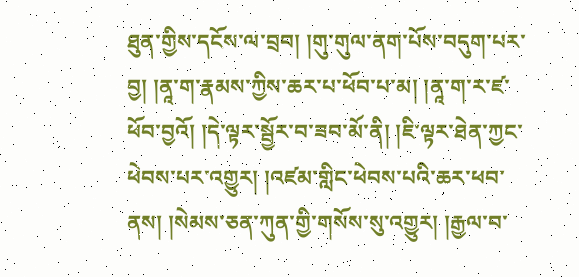ཐུན་གྱིས་དངོས་ལ་བྲབ། །གུ་གུལ་ནག་པོས་བདུག་པར་བྱ། །ནཱ་ག་རྣམས་ཀྱིས་ཆར་པ་ཕོབ་པ་མ། །ནཱ་ག་ར་ཛ་ཕོབ་བྱའོ། །དེ་ལྟར་སྦྱོར་བ་ཟབ་མོ་ནི། །ཇི་ལྟར་ཐེན་ཀྱང་ཕེབས་པར་འགྱུར། །འཛམ་གླིང་ཕེབས་པའི་ཆར་ཕབ་ནས། །སེམས་ཅན་ཀུན་གྱི་གསོས་སུ་འགྱུར། །རྒྱལ་བ་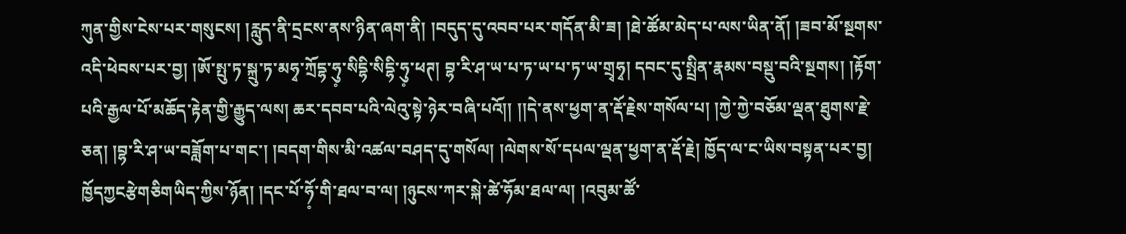ཀུན་གྱིས་ངེས་པར་གསུངས། །རླུད་ནི་དྲངས་ནས་ཉིན་ཞག་ནི། །བདུད་དུ་འབབ་པར་གདོན་མི་ཟ། །ཐེ་ཚོམ་མེད་པ་ལས་ཡིན་ནོ། །ཟབ་མོ་སྔགས་འདི་ཕེབས་པར་བྱ། །ཨོ་སྤུ་ཏ་སྐྲུ་ཏ་མཧྭ་ཀྲོདྷ་ཧུ༷་སིདྷི་སིདྷི་ཧུ༷་ཕཊ། བྷ་རི་ཤ་ཡ་པ་ཏ་ཡ་པ་ཏ་ཡ་གྲྭཧྭ། དབང་དུ་སྤྲིན་རྣམས་བསྡུ་བའི་སྔགས། །རྟོག་པའི་རྒྱལ་པོ་མཆོད་རྟེན་གྱི་རྒྱུད་ལས། ཆར་དབབ་པའི་ལེའུ་སྟེ་ཉེར་བཞི་པའོ།། །།དེ་ནས་ཕྱག་ན་རྡོ་རྗེས་གསོལ་པ། །ཀྱེ་ཀྱེ་བཅོམ་ལྡན་ཐུགས་རྗེ་ཅན། །བྷ་རི་ཤ་ཡ་བཟློག་པ་གང་། །བདག་གིས་མི་འཚལ་བཤད་དུ་གསོལ། །ལེགས་སོ་དཔལ་ལྡན་ཕྱག་ན་རྡོ་རྗེ། ཁྱོད་ལ་ང་ཡིས་བསྟན་པར་བྱ། ཁྱོདཀྱངརྩེགཅིགཡིད་ཀྱིས་ཉོན། །དང་པོ་ཧོ༷་གི་ཐལ་བ་ལ། །ཉུངས་ཀར་སྐེ་ཚེ་ཧོམ་ཐལ་ལ། །འབུམ་ཚོ་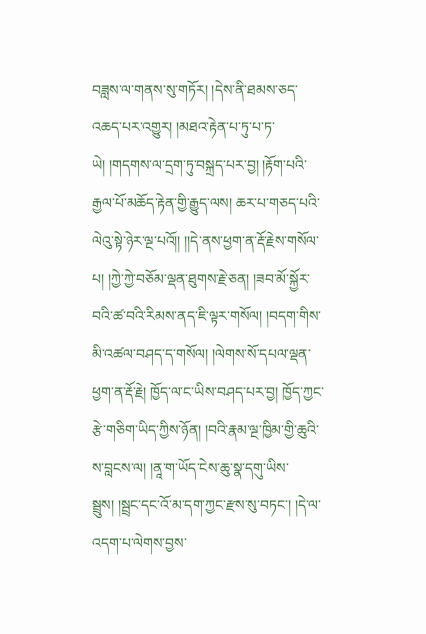བཟླས་ལ་གནས་སུ་གཏོར། །དེས་ནི་ཐམས་ཅད་འཆད་པར་འགྱུར། །མཐའ་རྟེན་པ་ཏུ་པ་ཏ་ཡེ། །གདགས་ལ་དྲག་ཏུ་བསྐྲད་པར་བྱ། །རྟོག་པའི་རྒྱལ་པོ་མཆོད་རྟེན་གྱི་རྒྱུད་ལས། ཆར་པ་གཅད་པའི་ལེའུ་སྟེ་ཉེར་ལྔ་པའོ།། །།དེ་ནས་ཕྱག་ན་རྡོ་རྗེས་གསོལ་པ། །ཀྱེ་ཀྱེ་བཅོམ་ལྡན་ཐུགས་རྗེ་ཅན། །ཟབ་མོ་སྐྱོར་བའི་ཚ་བའི་རིམས་ནད་ཇི་ལྟར་གསོལ། །བདག་གིས་མི་འཚལ་བཤད་ད་གསོལ། །ལེགས་སོ་དཔལ་ལྡན་ཕྱག་ན་རྡོ་རྗེ། ཁྱོད་ལ་ང་ཡིས་བཤད་པར་བྱ། ཁྱོད་ཀྱང་རྩེ་གཅིག་ཡིད་ཀྱིས་ཉོན། །བའི་རྣམ་ལྔ་ཁྱིམ་གྱི་ཆུའི་ས་བླངས་ལ། །ནཱ་ག་ཡོད་ངེས་ཆུ་སྣ་དགུ་ཡིས་སྦྲུས། །སྦྲང་དང་འོ་མ་དག་ཀྱང་རྫས་སུ་བཏང་། །དེ་ལ་འདག་པ་ལེགས་བྱས་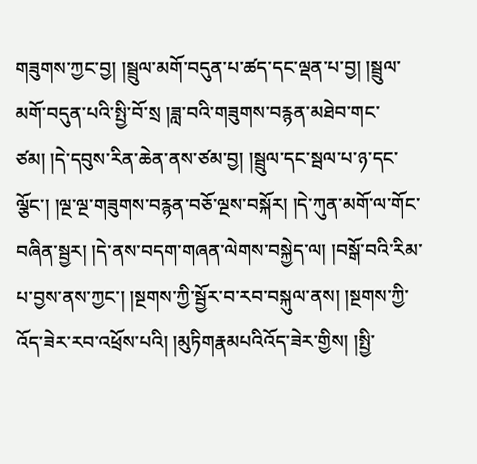གཟུགས་ཀྱང་བྱ། །སྦྲུལ་མགོ་བདུན་པ་ཚད་དང་ལྡན་པ་བྱ། །སྦྲུལ་མགོ་བདུན་པའི་སྤྱི་བོ་སྲ །ཟླ་བའི་གཟུགས་བརྙན་མཐེབ་གང་ཙམ། །དེ་དབུས་རིན་ཆེན་ནས་ཙམ་བྱ། །སྦྲུལ་དང་སྦལ་པ་ཉ་དང་ལྕོང་། །ལྔ་ལྔ་གཟུགས་བརྙན་བཅོ་ལྔས་བསྐོར། །དེ་ཀུན་མགོ་ལ་གོང་བཞིན་སྦྱར། །དེ་ནས་བདག་གཞན་ལེགས་བསྐྱེད་ལ། །བསྒོ་བའི་རིམ་པ་བྱས་ནས་ཀྱང་། །སྔགས་ཀྱི་སྦྱོར་བ་རབ་བསྐུལ་ནས། །སྔགས་ཀྱི་འོད་ཟེར་རབ་འཕྲོས་པའི། །མུཏིགརྣམཔའིའོད་ཟེར་གྱིས། །སྤྱི་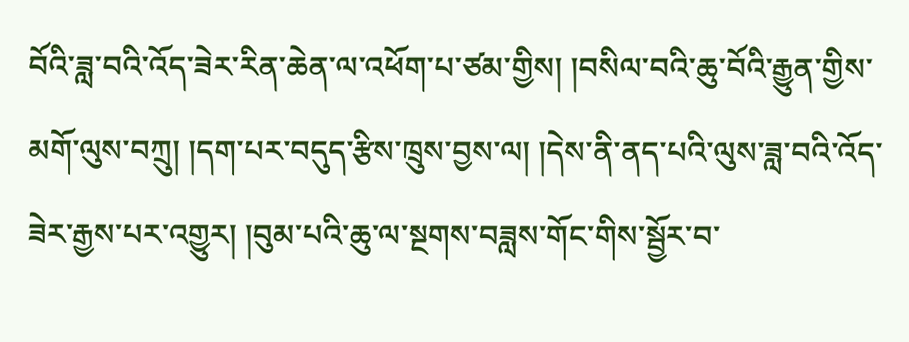བོའི་ཟླ་བའི་འོད་ཟེར་རིན་ཆེན་ལ་འཕོག་པ་ཙམ་གྱིས། །བསིལ་བའི་ཆུ་བོའི་རྒྱུན་གྱིས་མགོ་ལུས་བཀྲུ། །དག་པར་བདུད་རྩིས་ཁྲུས་བྱས་ལ། །དེས་ནི་ནད་པའི་ལུས་ཟླ་བའི་འོད་ཟེར་རྒྱས་པར་འགྱུར། །བུམ་པའི་ཆུ་ལ་སྔགས་བཟླས་གོང་གིས་སྦྱོར་བ་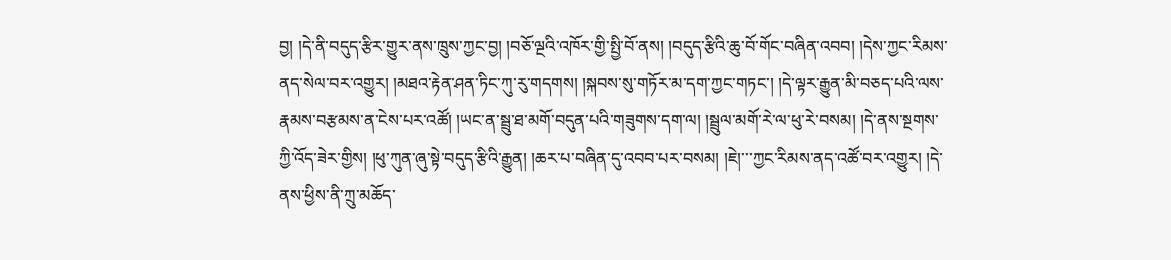བྱ། །དེ་ནི་བདུད་རྩིར་གྱུར་ནས་ཁྲུས་ཀྱང་བྱ། །བཅོ་ལྔའི་འཁོར་གྱི་སྤྱི་བོ་ནས། །བདུད་རྩིའི་ཆུ་བོ་གོང་བཞིན་འབབ། །དེས་ཀྱང་རིམས་ནད་སེལ་བར་འགྱུར། །མཐའ་རྟེན་ཤན་ཏིང་ཀུ་རུ་གདགས། །སྐབས་སུ་གཏོར་མ་དག་ཀྱང་གཏང་། །དེ་ལྟར་རྒྱུན་མི་བཅད་པའི་ལས་རྣམས་བརྩམས་ན་ངེས་པར་འཚོ། །ཡང་ན་སྦྲུ་ཐ་མགོ་བདུན་པའི་གཟུགས་དག་ལ། །སྦྲུལ་མགོ་རེ་ལ་ཕུ་རེ་བསམ། །དེ་ནས་སྔགས་ཀྱི་འོད་ཟེར་གྱིས། །ཕུ་ཀུན་ཞུ་སྟེ་བདུད་རྩིའི་རྒྱུན། །ཆར་པ་བཞིན་དུ་འབབ་པར་བསམ། །ཇེ།་་་ཀྱང་རིམས་ནད་འཚོ་བར་འགྱུར། །དེ་ནས་ཕྱིས་ནི་ཀྲུ་མཆོད་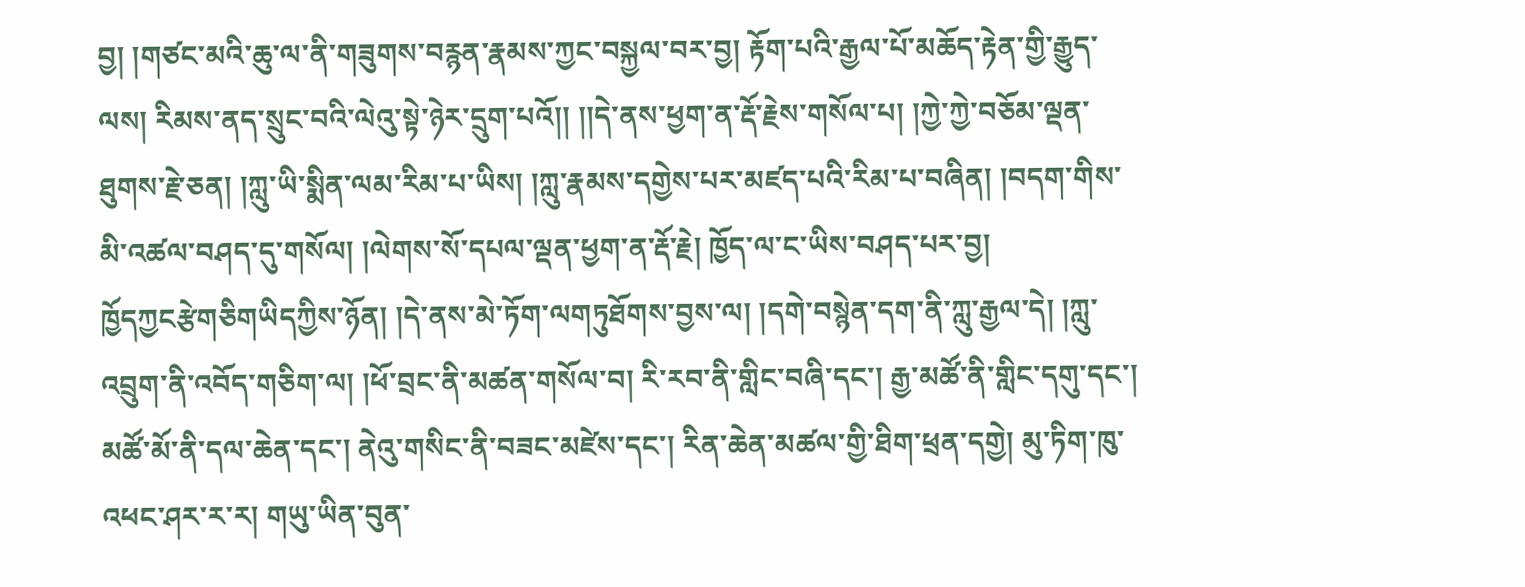བྱ། །གཙང་མའི་ཆུ་ལ་ནི་གཟུགས་བརྙན་རྣམས་ཀྱང་བསྐྱལ་བར་བྱ། རྟོག་པའི་རྒྱལ་པོ་མཆོད་རྟེན་གྱི་རྒྱུད་ལས། རིམས་ནད་སྲུང་བའི་ལེའུ་སྟེ་ཉེར་དྲུག་པའོ།། །།དེ་ནས་ཕྱག་ན་རྡོ་རྗེས་གསོལ་པ། །ཀྱེ་ཀྱེ་བཅོམ་ལྡན་ཐུགས་རྗེ་ཅན། །ཀླུ་ཡི་སྨིན་ལམ་རིམ་པ་ཡིས། །ཀླུ་རྣམས་དགྱེས་པར་མཛད་པའི་རིམ་པ་བཞིན། །བདག་གིས་མི་འཚལ་བཤད་དུ་གསོལ། །ལེགས་སོ་དཔལ་ལྡན་ཕྱག་ན་རྡོ་རྗེ། ཁྱོད་ལ་ང་ཡིས་བཤད་པར་བྱ། ཁྱོདཀྱངརྩེགཅིགཡིདཀྱིས་ཉོན། །དེ་ནས་མེ་ཏོག་ལགཏུཐོགས་བྱས་ལ། །དགེ་བསྙེན་དག་ནི་ཀླུ་རྒྱལ་དེ། །ཀླུ་འབྲུག་ནི་འབོད་གཅིག་ལ། །ཕོ་བྲང་ནི་མཚན་གསོལ་བ། རི་རབ་ནི་གླིང་བཞི་དང་། རྒྱ་མཚོ་ནི་གླིང་དགུ་དང་། མཚོ་མོ་ནི་དལ་ཆེན་དང་། ནེའུ་གསིང་ནི་བཟང་མཛེས་དང་། རིན་ཆེན་མཚལ་གྱི་ཐིག་ཕྲན་དགྱེ། མུ་ཏིག་ཁུ་འཕང་ཤར་ར་ར། གཡུ་ཡིན་བུན་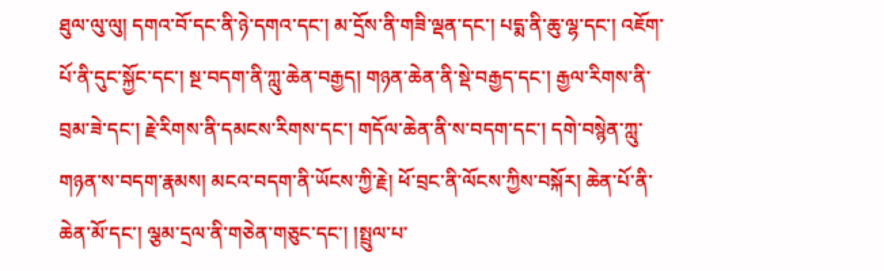ཐུལ་ལུ་ལུ། དགའ་བོ་དང་ནི་ཉེ་དགའ་དང་། མ་དྲོས་ནི་གཟི་ལྡན་དང་། པདྨ་ནི་ཆུ་ལྷ་དང་། འཇོག་པོ་ནི་དུང་སྐྱོང་དང་། སྔ་བདག་ནི་ཀླུ་ཆེན་བརྒྱད། གཉན་ཆེན་ནི་སྡེ་བརྒྱད་དང་། རྒྱལ་རིགས་ནི་བྲམ་ཟེ་དང་། རྗེ་རིགས་ནི་དམངས་རིགས་དང་། གདོལ་ཆེན་ནི་ས་བདག་དང་། དགེ་བསྙེན་ཀླུ་གཉན་ས་བདག་རྣམས། མངའ་བདག་ནི་ཡོངས་ཀྱི་རྗེ། ཕོ་བྲང་ནི་ལོངས་ཀྱིས་བསྐོར། ཆེན་པོ་ནི་ཆེན་མོ་དང་། ལྕམ་དྲལ་ནི་གཅེན་གཅུང་དང་། །སྤྲུལ་པ་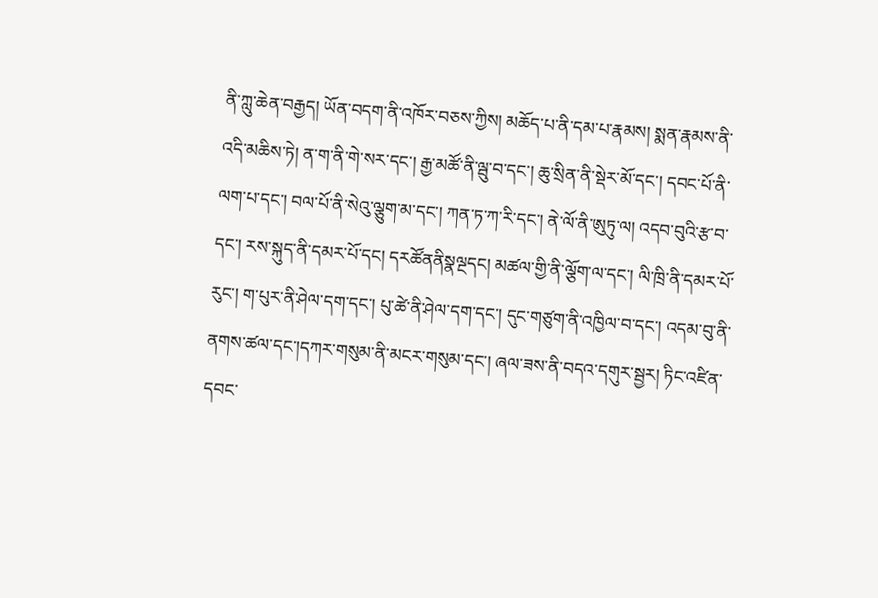ནི་ཀླུ་ཆེན་བརྒྱད། ཡོན་བདག་ནི་འཁོར་བཅས་ཀྱིས། མཆོད་པ་ནི་དམ་པ་རྣམས། སྨན་རྣམས་ནི་འདི་མཆིས་ཏེ། ན་ག་ནི་གེ་སར་དང་། རྒྱ་མཚོ་ནི་ལྦུ་བ་དང་། ཆུ་སྲིན་ནི་སྡེར་མོ་དང་། དབང་པོ་ནི་ལག་པ་དང་། བལ་པོ་ནི་སེའུ་ལྕུག་མ་དང་། ཀན་ཏ་ཀ་རི་དང་། ནེ་ལོ་ནི་ཨུཏུ་ལ། འདབ་བུའི་རྩ་བ་དང་། རས་སྐུད་ནི་དམར་པོ་དང། དརཚོནནིསྣལྔདང། མཚལ་གྱི་ནི་ལྕོག་ལ་དང་། ལི་ཁྲི་ནི་དམར་པོ་རུང་། ག་པུར་ནི་ཤེལ་དག་དང་། པུ་ཚེ་ནི་ཤེལ་དག་དང་། དུང་གཙུག་ནི་འཁྱིལ་བ་དང་། འདམ་བུ་ནི་ནགས་ཚལ་དང་།དཀར་གསུམ་ནི་མངར་གསུམ་དང་། ཞལ་ཟས་ནི་བདའ་དགུར་སྦྱར། ཏིང་འཛིན་དབང་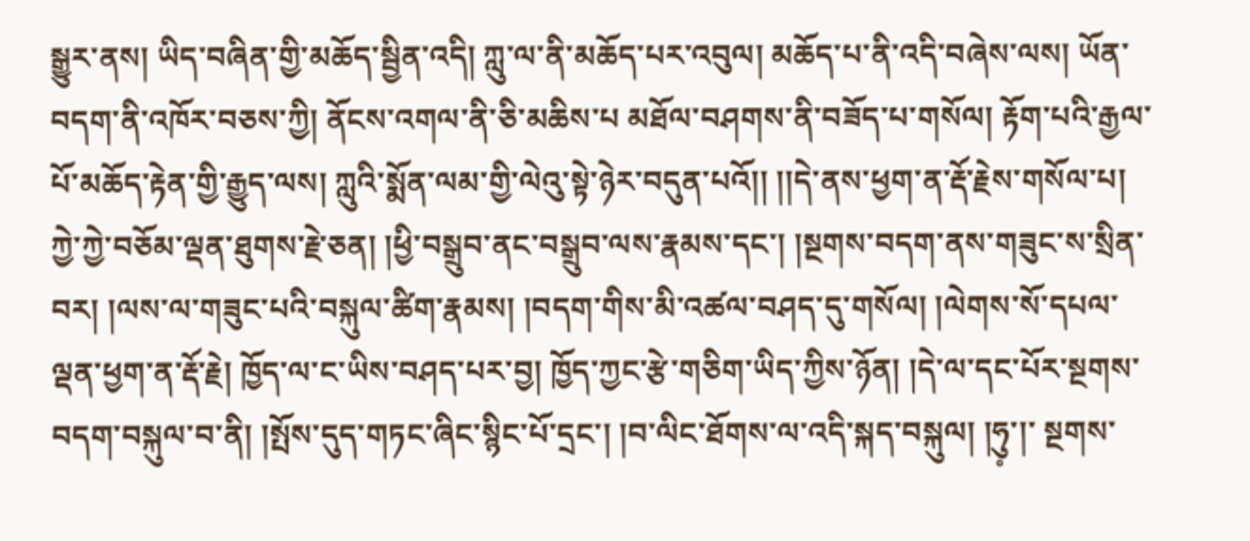སྒྱུར་ནས། ཡིད་བཞིན་གྱི་མཆོད་སྦྱིན་འདི། ཀླུ་ལ་ནི་མཆོད་པར་འབུལ། མཆོད་པ་ནི་འདི་བཞེས་ལས། ཡོན་བདག་ནི་འཁོར་བཅས་ཀྱི། ནོངས་འགལ་ནི་ཅི་མཆིས་པ མཐོལ་བཤགས་ནི་བཟོད་པ་གསོལ། རྟོག་པའི་རྒྱལ་པོ་མཆོད་རྟེན་གྱི་རྒྱུད་ལས། ཀླུའི་སྨོན་ལམ་གྱི་ལེའུ་སྟེ་ཉེར་བདུན་པའོ།། །།དེ་ནས་ཕྱག་ན་རྡོ་རྗེས་གསོལ་པ། ཀྱེ་ཀྱེ་བཅོམ་ལྡན་ཐུགས་རྗེ་ཅན། །ཕྱི་བསྒྲུབ་ནང་བསྒྲུབ་ལས་རྣམས་དང་། །སྔགས་བདག་ནས་གཟུང་ས་སྲིན་བར། །ལས་ལ་གཟུང་པའི་བསྐུལ་ཚིག་རྣམས། །བདག་གིས་མི་འཚལ་བཤད་དུ་གསོལ། །ལེགས་སོ་དཔལ་ལྡན་ཕྱག་ན་རྡོ་རྗེ། ཁྱོད་ལ་ང་ཡིས་བཤད་པར་བྱ། ཁྱོད་ཀྱང་རྩེ་གཅིག་ཡིད་ཀྱིས་ཉོན། །དེ་ལ་དང་པོར་སྔགས་བདག་བསྐུལ་བ་ནི། །སྤོས་དུད་གཏང་ཞིང་སྙིང་པོ་དྲང་། །བ་ལིང་ཐོགས་ལ་འདི་སྐད་བསྐུལ། །ཧུ༷་།་ སྔགས་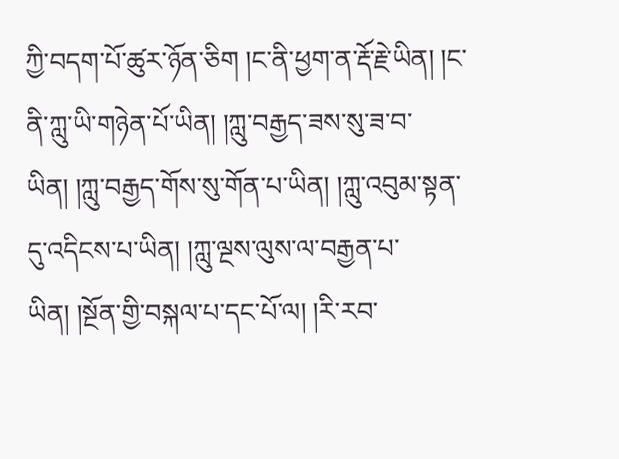ཀྱི་བདག་པོ་ཚུར་ཉོན་ཅིག །ང་ནི་ཕྱག་ན་རྡོ་རྗེ་ཡིན། །ང་ནི་ཀླུ་ཡི་གཉེན་པོ་ཡིན། །ཀླུ་བརྒྱད་ཟས་སུ་ཟ་བ་ཡིན། །ཀླུ་བརྒྱད་གོས་སུ་གོན་པ་ཡིན། །ཀླུ་འབུམ་སྟན་དུ་འདིངས་པ་ཡིན། །ཀླུ་ལྔས་ལུས་ལ་བརྒྱན་པ་ཡིན། །སྔོན་གྱི་བསྐལ་པ་དང་པོ་ལ། །རི་རབ་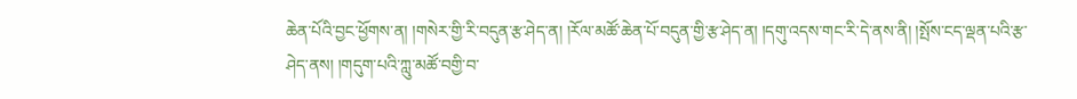ཆེན་པོའི་བྱང་ཕྱོགས་ན། །གསེར་གྱི་རི་བདུན་རྩ་ཤེད་ན། །རོལ་མཚོ་ཆེན་པོ་བདུན་གྱི་རྩ་ཤེད་ན། །དགུ་འདས་གང་རི་དེ་ནས་ནི། །སྤོས་ངད་ལྡན་པའི་རྩ་ཤེད་ནས། །གདུག་པའི་ཀླུ་མཚོ་བགྱི་བ་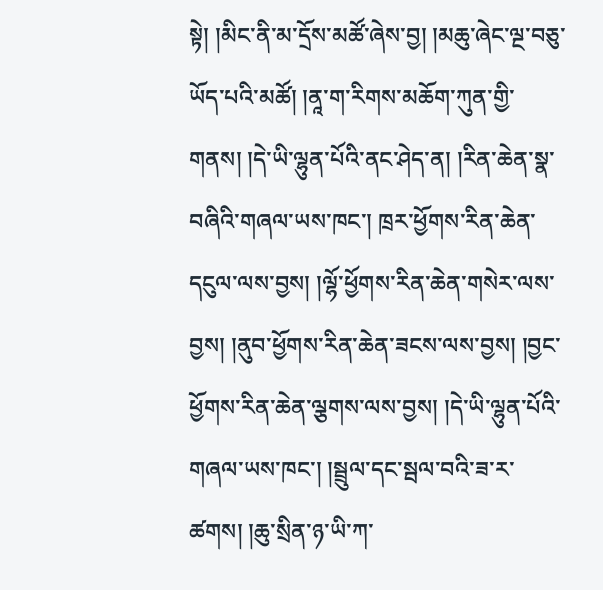སྟེ། །མིང་ནི་མ་དྲོས་མཚོ་ཞེས་བྱ། །མཆུ་ཞེང་ལྔ་བཅུ་ཡོད་པའི་མཚོ། །ནཱ་ག་རིགས་མཆོག་ཀུན་གྱི་གནས། །དེ་ཡི་ལྷུན་པོའི་ནང་ཤེད་ན། །རིན་ཆེན་སྣ་བཞིའི་གཞལ་ཡས་ཁང་། ཁྲར་ཕྱོགས་རིན་ཆེན་དངུལ་ལས་བྱས། །ལྷོ་ཕྱོགས་རིན་ཆེན་གསེར་ལས་བྱས། །ནུབ་ཕྱོགས་རིན་ཆེན་ཟངས་ལས་བྱས། །བྱང་ཕྱོགས་རིན་ཆེན་ལྕགས་ལས་བྱས། །དེ་ཡི་ལྷུན་པོའི་གཞལ་ཡས་ཁང་། །སྦྲུལ་དང་སྦལ་བའི་ཟ་ར་ཚགས། །ཆུ་སྲིན་ཉ་ཡི་ཀ་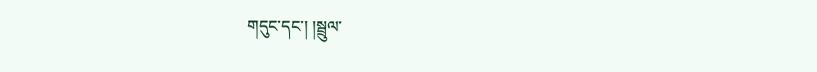གདུང་དང་། །སྦྲུལ་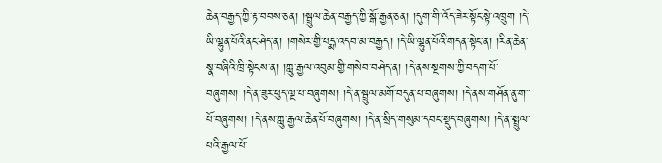ཆེན་བརྒྱད་ཀྱི་རྟ་བབས་ཅན། །སྦྲུལ་ཆེན་བརྒྱད་ཀྱི་སྒོ་རྒྱན་ཅན། །དུག་གི་འོད་ཟེར་སྟོང་སྟེ་འཁྲུག །དེ་ཡི་ལྷུན་པོའི་ནང་ཤེད་ན། །གསེར་གྱི་པདྨ་འདབ་མ་བརྒྱད། །དེ་ཡི་ལྷུན་པོའི་གདན་སྟེང་ན། །རིན་ཆེན་སྣ་བཞིའི་ཁྲི་སྟེངས་ན། །ཀླུ་རྒྱལ་འབུམ་གྱི་གསེབ་བཤེད་ན། །དེ་ནས་སྔགས་ཀྱི་བདག་པོ་བཞུགས། །དེ་ན་ཟུར་ཕུད་ལྔ་པ་བཞུགས། །དེ་ན་སྦྲུལ་མགོ་བདུན་པ་བཞུགས། །དེ་ནས་གཤོན་ནུ་ག་་པོ་བཞུགས། །དེ་ནས་ཀླུ་རྒྱལ་ཆེན་པོ་བཞུགས། །དེ་ན་སྲིད་གསུམ་དབང་སྡུད་བཞུགས། །དེ་ན་སྤྲུལ་པའི་རྒྱལ་པོ་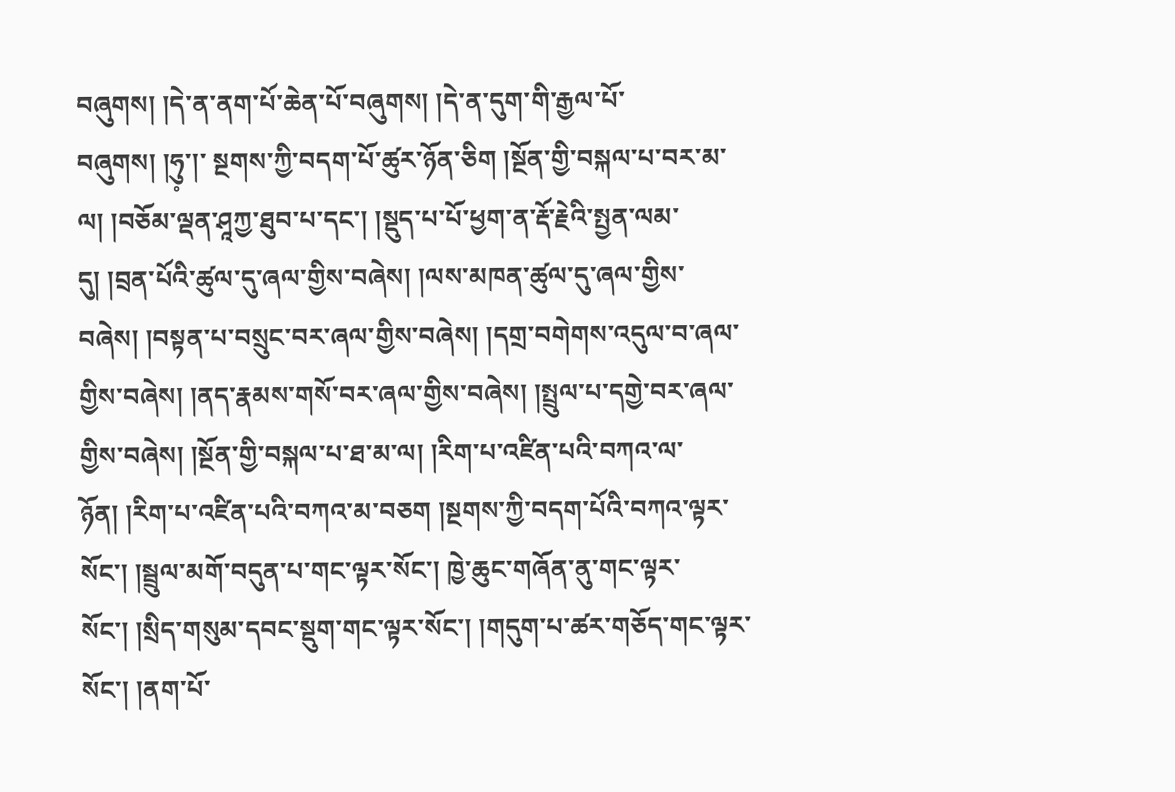བཞུགས། །དེ་ན་ནག་པོ་ཆེན་པོ་བཞུགས། །དེ་ན་དུག་གི་རྒྱལ་པོ་བཞུགས། །ཧུ༷་།་ སྔགས་ཀྱི་བདག་པོ་ཚུར་ཉོན་ཅིག །སྔོན་གྱི་བསྐལ་པ་བར་མ་ལ། །བཅོམ་ལྡན་ཤཱཀྱ་ཐུབ་པ་དང་། །སྡུད་པ་པོ་ཕྱག་ན་རྡོ་རྗེའི་སྤྱན་ལམ་དུ། །བྲན་པོའི་ཚུལ་དུ་ཞལ་གྱིས་བཞེས། །ལས་མཁན་ཚུལ་དུ་ཞལ་གྱིས་བཞེས། །བསྟན་པ་བསྲུང་བར་ཞལ་གྱིས་བཞེས། །དགྲ་བགེགས་འདུལ་བ་ཞལ་གྱིས་བཞེས། །ནད་རྣམས་གསོ་བར་ཞལ་གྱིས་བཞེས། །སྤྲུལ་པ་དགྱེ་བར་ཞལ་གྱིས་བཞེས། །སྔོན་གྱི་བསྐལ་པ་ཐ་མ་ལ། །རིག་པ་འཛིན་པའི་བཀའ་ལ་ཉོན། །རིག་པ་འཛིན་པའི་བཀའ་མ་བཅག །སྔགས་ཀྱི་བདག་པོའི་བཀའ་ལྟར་སོང་། །སྦྲུལ་མགོ་བདུན་པ་གང་ལྟར་སོང་། ཁྱེ་ཆུང་གཞོན་ནུ་གང་ལྟར་སོང་། །སྲིད་གསུམ་དབང་སྡུག་གང་ལྟར་སོང་། །གདུག་པ་ཚར་གཅོད་གང་ལྟར་སོང་། །ནག་པོ་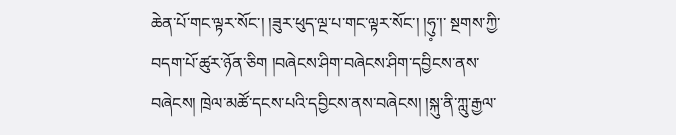ཆེན་པོ་གང་ལྟར་སོང་། །ཟུར་ཕུད་ལྔ་པ་གང་ལྟར་སོང་། །ཧུ༷་།་ སྔགས་ཀྱི་བདག་པོ་ཚུར་ཉོན་ཅིག །བཞེངས་ཤིག་བཞེངས་ཤིག་དབྱིངས་ནས་བཞེངས། ཁྲེལ་མཚོ་དངས་པའི་དབྱིངས་ནས་བཞེངས། །སྐུ་ནི་ཀླུ་རྒྱལ་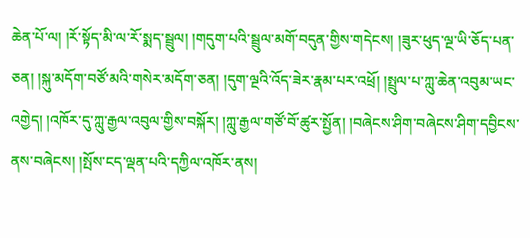ཆེན་པོ་ལ། །རོ་སྟོད་མི་ལ་རོ་སྨད་སྦྲུལ། །གདུག་པའི་སྦྲུལ་མགོ་བདུན་གྱིས་གདེངས། །ཟུར་ཕུད་ལྔ་ཡི་ཅོད་པན་ཅན། །སྐུ་མདོག་བཙོ་མའི་གསེར་མདོག་ཅན། །དུག་ལྔའི་འོད་ཟེར་རྣམ་པར་འཕྲོ། །སྤྲུལ་པ་ཀླུ་ཆེན་འབུམ་ཡང་འགྱེད། །འཁོར་དུ་ཀླུ་རྒྱལ་འབུལ་གྱིས་བསྐོར། །ཀླུ་རྒྱལ་གཙོ་བོ་ཚུར་སྤྱོན། །བཞེངས་ཤིག་བཞེངས་ཤིག་དབྱིངས་ནས་བཞེངས། །སྤོས་ངད་ལྡན་པའི་དཀྱིལ་འཁོར་ནས།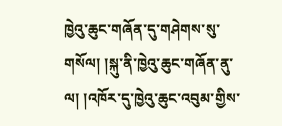ཁྱེའུ་ཆུང་གཞོན་དུ་གཤེགས་སུ་གསོལ། །སྐུ་ནི་ཁྱེའུ་ཆུང་གཞོན་ནུ་ལ། །འཁོར་དུ་ཁྱེའུ་ཆུང་འབུམ་གྱིས་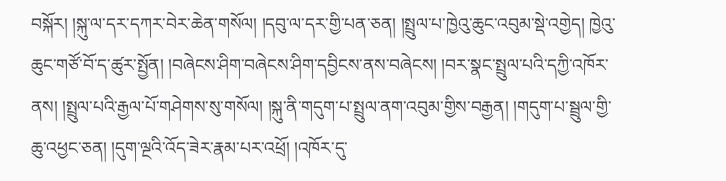བསྐོར། །སྐུ་ལ་དར་དཀར་བེར་ཆེན་གསོལ། །དབུ་ལ་དར་གྱི་པན་ཅན། །སྤྲུལ་པ་ཁྱེའུ་ཆུང་འབུམ་སྡེ་འགྱེད། ཁྱེའུ་ཆུང་གཙོ་བོ་ད་ཚུར་སྤྱོན། །བཞེངས་ཤིག་བཞེངས་ཤིག་དབྱིངས་ནས་བཞེངས། །བར་སྣང་སྤྲུལ་པའི་དཀྱི་འཁོར་ནས། །སྤྲུལ་པའི་རྒྱལ་པོ་གཤེགས་སུ་གསོལ། །སྐུ་ནི་གདུག་པ་སྤྲུལ་ནག་འབུམ་གྱིས་བརྒྱན། །གདུག་པ་སྦྲུལ་གྱི་ཆུ་འཕྱང་ཅན། །དུག་ལྔའི་འོད་ཟེར་རྣམ་པར་འཕྲོ། །འཁོར་དུ་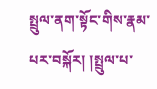སྤྲུལ་ནག་སྟོང་གིས་རྣམ་པར་བསྐོར། །སྤྲུལ་པ་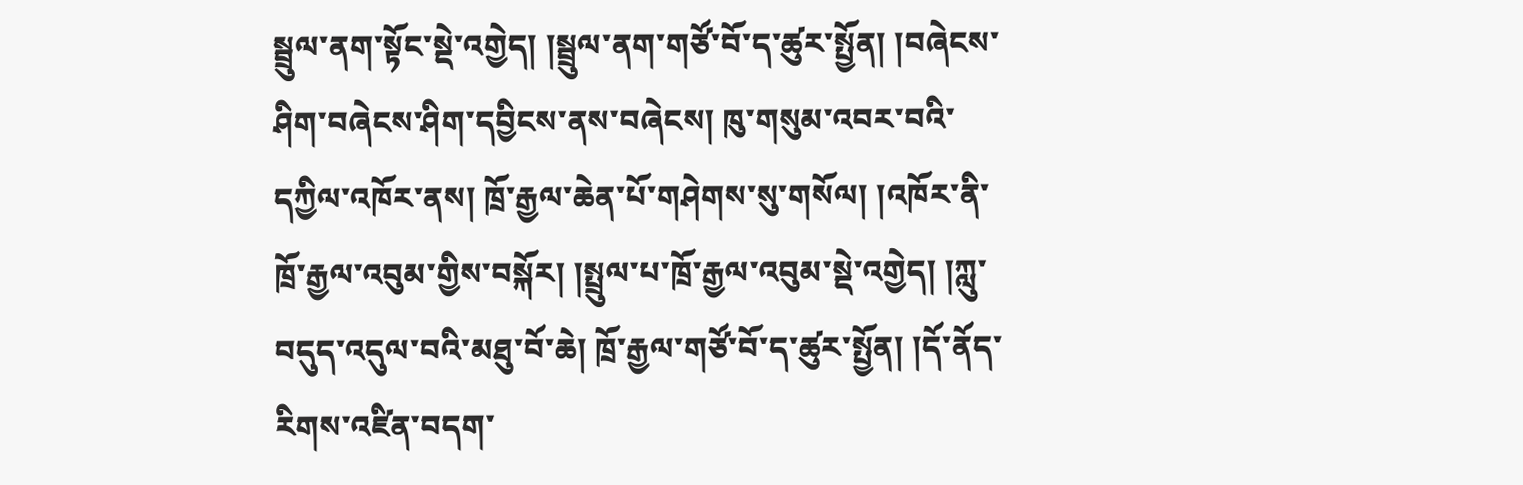སྦྲུལ་ནག་སྟོང་སྡེ་འགྱེད། །སྦྲུལ་ནག་གཙོ་བོ་ད་ཚུར་སྤྱོན། །བཞེངས་ཤིག་བཞེངས་ཤིག་དབྱིངས་ནས་བཞེངས། ཁུ་གསུམ་འབར་བའི་དཀྱིལ་འཁོར་ནས། ཁྲོ་རྒྱལ་ཆེན་པོ་གཤེགས་སུ་གསོལ། །འཁོར་ནི་ཁྲོ་རྒྱལ་འབུམ་གྱིས་བསྐོར། །སྤྲུལ་པ་ཁྲོ་རྒྱལ་འབུམ་སྡེ་འགྱེད། །ཀླུ་བདུད་འདུལ་བའི་མཐུ་བོ་ཆེ། ཁྲོ་རྒྱལ་གཙོ་བོ་ད་ཚུར་སྤྱོན། །དོ་ནོད་རིགས་འཛིན་བདག་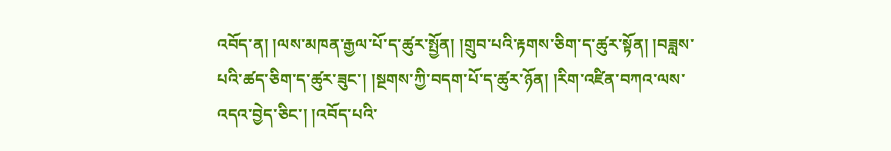འབོད་ན། །ལས་མཁན་རྒྱལ་པོ་ད་ཚུར་སྤྱོན། །གྲུབ་པའི་རྟགས་ཅིག་ད་ཚུར་སྟོན། །བཟླས་པའི་ཚད་ཅིག་ད་ཚུར་ཟུང་། །སྔགས་ཀྱི་བདག་པོ་ད་ཚུར་ཉོན། །རིག་འཛིན་བཀའ་ལས་འདའ་བྱེད་ཅིང་། །འབོད་པའི་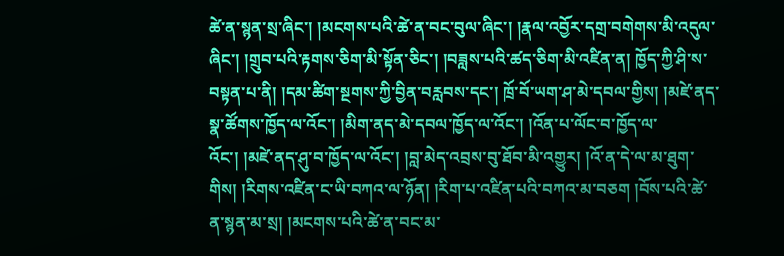ཚེ་ན་སྙན་སྲ་ཞིང་། །མངགས་པའི་ཚེ་ན་བང་བུལ་ཞིང་། །རྣལ་འབྱོར་དགྲ་བགེགས་མི་འདུལ་ཞིང་། །གྲུབ་པའི་རྟགས་ཅིག་མི་སྟོན་ཅིང་། །བཟླས་པའི་ཚད་ཅིག་མི་འཛིན་ན། ཁྱོད་ཀྱི་ཤི་ས་བསྟན་པ་ནི། །དམ་ཚིག་སྔགས་ཀྱི་བྱིན་བརླབས་དང་། ཁྲོ་བོ་ཡག་ཤ་མེ་དབལ་གྱིས། །མཛེ་ནད་སྣ་ཚོགས་ཁྱོད་ལ་འོང་། །མིག་ནད་མེ་དབལ་ཁྱོད་ལ་འོང་། །འོན་པ་ལོང་བ་ཁྱོད་ལ་འོང་། །མཛེ་ནད་ཤུ་བ་ཁྱོད་ལ་འོང་། །བླ་མེད་འབྲས་བུ་ཐོབ་མི་འགྱུར། །འོ་ན་དེ་ལ་མ་ཐུག་གིས། །རིགས་འཛིན་ང་ཡི་བཀའ་ལ་ཉོན། །རིག་པ་འཛིན་པའི་བཀའ་མ་བཅག །བོས་པའི་ཚེ་ན་སྙན་མ་སྲ། །མངགས་པའི་ཚེ་ན་བང་མ་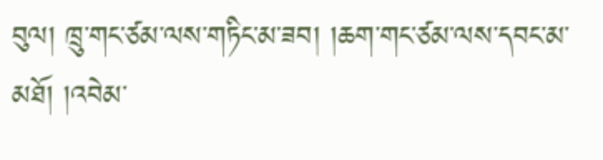བུལ། ཁྲུ་གང་ཙམ་ལས་གཏིང་མ་ཟབ། །ཆག་གང་ཙམ་ལས་དབང་མ་མཐོ། །འབེམ་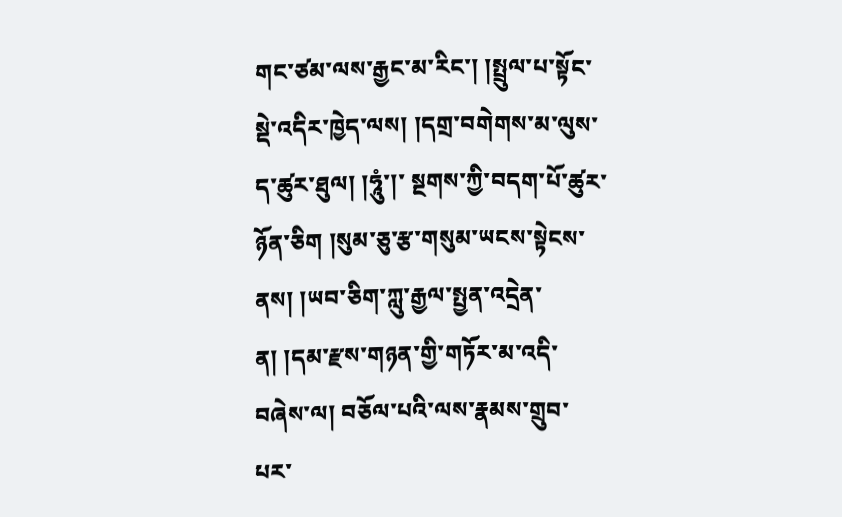གང་ཙམ་ལས་རྒྱང་མ་རིང་། །སྤྲུལ་པ་སྟོང་སྡེ་འདིར་ཁྱེད་ལས། །དགྲ་བགེགས་མ་ལུས་ད་ཚུར་ཐུལ། །ཧཱུཾ་།་ སྔགས་ཀྱི་བདག་པོ་ཚུར་ཉོན་ཅིག །སུམ་ཅུ་རྩ་གསུམ་ཡངས་སྟེངས་ནས། །ཡབ་ཅིག་ཀླུ་རྒྱལ་སྤྱན་འདྲེན་ན། །དམ་རྫས་གཉན་གྱི་གཏོར་མ་འདི་བཞེས་ལ། བཅོལ་པའི་ལས་རྣམས་གྲུབ་པར་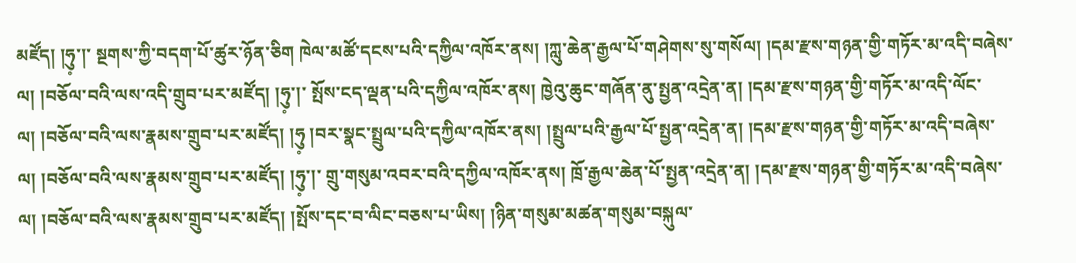མཛོད། །ཧུ༷་།་ སྔགས་ཀྱི་བདག་པོ་ཚུར་ཉོན་ཅིག ཁེལ་མཚོ་དངས་པའི་དཀྱིལ་འཁོར་ནས། །ཀླུ་ཆེན་རྒྱལ་པོ་གཤེགས་སུ་གསོལ། །དམ་རྫས་གཉན་གྱི་གཏོར་མ་འདི་བཞེས་ལ། །བཅོལ་བའི་ལས་འདི་གྲུབ་པར་མཛོད། །ཧུ༷་།་ སྤོས་ངད་ལྡན་པའི་དཀྱིལ་འཁོར་ནས། ཁྱེའུ་ཆུང་གཞོན་ནུ་སྤྱན་འདྲེན་ན། །དམ་རྫས་གཉན་གྱི་གཏོར་མ་འདི་ལོང་ལ། །བཅོལ་བའི་ལས་རྣམས་གྲུབ་པར་མཛོད། །ཧུ༷ །བར་སྣང་སྤྲུལ་པའི་དཀྱིལ་འཁོར་ནས། །སྤྲུལ་པའི་རྒྱལ་པོ་སྤྱན་འདྲེན་ན། །དམ་རྫས་གཉན་གྱི་གཏོར་མ་འདི་བཞེས་ལ། །བཅོལ་བའི་ལས་རྣམས་གྲུབ་པར་མཛོད། །ཧུ༷་།་ གྲུ་གསུམ་འབར་བའི་དཀྱིལ་འཁོར་ནས། ཁྲོ་རྒྱལ་ཆེན་པོ་སྤྱན་འདྲེན་ན། །དམ་རྫས་གཉན་གྱི་གཏོར་མ་འདི་བཞེས་ལ། །བཅོལ་བའི་ལས་རྣམས་གྲུབ་པར་མཛོད། །སྤོས་དང་བ་ལིང་བཅས་པ་ཡིས། །ཉིན་གསུམ་མཚན་གསུམ་བསྐུལ་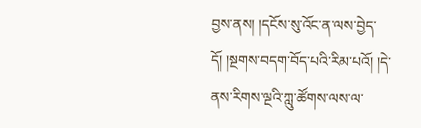བྱས་ནས། །དངོས་སུ་འོང་ན་ལས་བྱེད་དོ། །སྔགས་བདག་བོད་པའི་རིམ་པའོ། །དེ་ནས་རིགས་ལྔའི་ཀླུ་ཚོགས་ལས་ལ་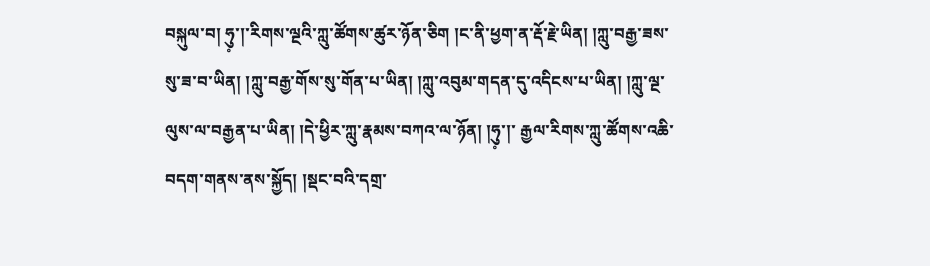བསྐུལ་བ། ཧུ༷་།་རིགས་ལྔའི་ཀླུ་ཚོགས་ཚུར་ཉོན་ཅིག །ང་ནི་ཕྱག་ན་རྡོ་རྗེ་ཡིན། །ཀླུ་བརྒྱ་ཟས་སུ་ཟ་བ་ཡིན། །ཀླུ་བརྒྱ་གོས་སུ་གོན་པ་ཡིན། །ཀླུ་འབུམ་གདན་དུ་འདིངས་པ་ཡིན། །ཀླུ་ལྔ་ལུས་ལ་བརྒྱན་པ་ཡིན། །དེ་ཕྱིར་ཀླུ་རྣམས་བཀའ་ལ་ཉོན། །ཧུ༷་།་ རྒྱལ་རིགས་ཀླུ་ཚོགས་འཆི་བདག་གནས་ནས་སྐྱོད། །སྡང་བའི་དགྲ་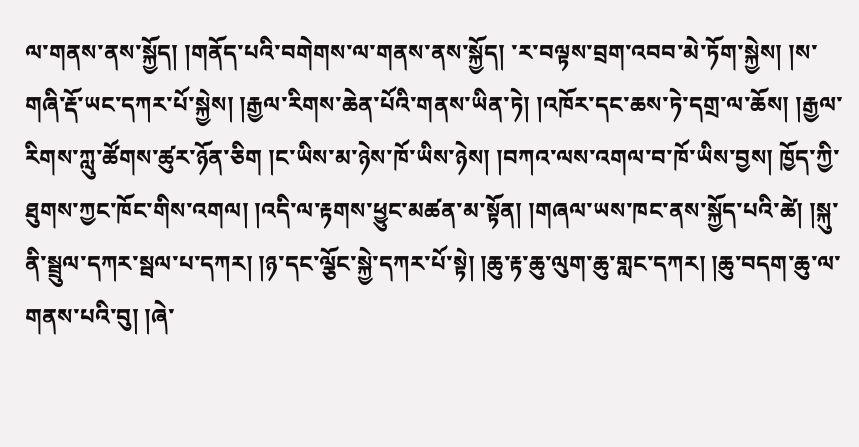ལ་གནས་ནས་སྐྱོད། །གནོད་པའི་བགེགས་ལ་གནས་ནས་སྐྱོད། ་ར་བལྟས་བྲག་འབབ་མེ་ཏོག་སྐྱེས། །ས་གཞི་རྡོ་ཡང་དཀར་པོ་སྐྱེས། །རྒྱལ་རིགས་ཆེན་པོའི་གནས་ཡིན་ཏེ། །འཁོར་དང་ཆས་ཏེ་དགྲ་ལ་ཆོས། །རྒྱལ་རིགས་ཀླུ་ཚོགས་ཚུར་ཉོན་ཅིག །ང་ཡིས་མ་ཉེས་ཁོ་ཡིས་ཉེས། །བཀའ་ལས་འགལ་བ་ཁོ་ཡིས་བྱས། ཁྱོད་ཀྱི་ཐུགས་ཀྱང་ཁོང་གིས་འགལ། །འདི་ལ་རྟགས་ཕྱུང་མཚན་མ་སྟོན། །གཞལ་ཡས་ཁང་ནས་སྐྱོད་པའི་ཚེ། །སྐུ་ནི་སྦྲུལ་དཀར་སྦལ་པ་དཀར། །ཉ་དང་ལྕོང་སྐྱེ་དཀར་པོ་སྟེ། །ཆུ་རྟ་ཆུ་ལུག་ཆུ་གླང་དཀར། །ཆུ་བདག་ཆུ་ལ་གནས་པའི་བུ། །ཞེ་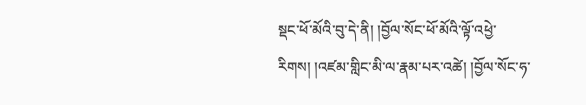སྡང་ཕོ་མོའི་བུ་དེ་ནི། །བྱོལ་སོང་ཕོ་མོའི་ལྟོ་འཕྱེ་རིགས། །འཛམ་གླིང་མི་ལ་རྣམ་པར་འཚེ། །བྱོལ་སོང་ཧ་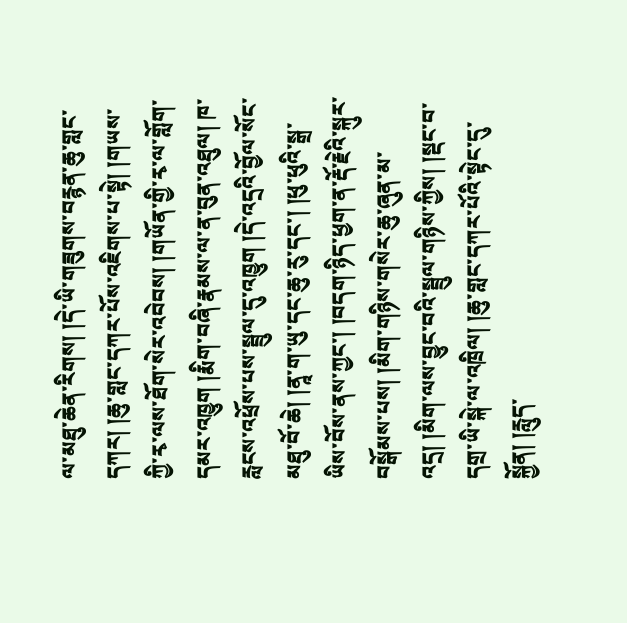ལ་མཐུ་ཆེན་རིགས། །དེ་ཡི་གཟུགས་བརྙན་ཆུ་གླང་དཀར། །ཆུ་གླང་དཀར་པོས་འཇིགས་པ་སྟེ། །གཡས་ཀྱི་རྭ་ལས་ཐོག་སེར་འབེབས། །གཡོན་གྱི་རྭ་ལ་གློག་དམར་འཁྱུག །རྨིག་བཞི་རྣམས་ལ་ན་བུན་འཐུལ། ཁ་རླངས་འཕྲོས་པས་སྦྲུལ་དུ་འཁྱུག །དེ་འདྲའི་བྱོལ་སོང་མཐུ་བོ་ཆེ། །ནཱ་ག་ཡུ་དང་ཆུ་རུ་དང་། །ཕུ་ཕུའི་སྒྲ་ཡིས་བོས་ནས་ཀྱང་། །བདག་ཉིད་ཕྱག་ན་རྡོ་རྗེའི་སྐུར་བསྒོམས་པས། །མིག་གཉིས་གསེར་ཆུ་ཞུན་མ་འདྲ། །མིག་ལས་བྱུང་བའི་སྦྲུལ་གཉིས་ཀྱིས། །སྡང་བ་དགྲ་ཡི་སྐེ་ལ་འཁྲིལ། །ཆུ་གླང་དཀར་པོའི་སྟེང་དུ་སྐྱོན། །རླུད་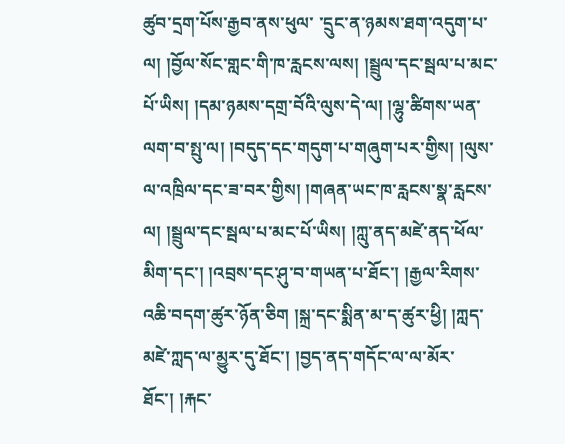ཚུབ་དྲག་པོས་རྒྱབ་ནས་ཕུལ་ ་དྲུང་ན་ཉམས་ཐག་འདུག་པ་ལ། །བྱོལ་སོང་གླང་གི་ཁ་རླངས་ལས། །སྦྲུལ་དང་སྦལ་པ་མང་པོ་ཡིས། །དམ་ཉམས་དགྲ་བོའི་ལུས་དེ་ལ། །ལྷུ་ཚིགས་ཡན་ལག་བ་སྤུ་ལ། །བདུད་དང་གདུག་པ་གཞུག་པར་གྱིས། །ལུས་ལ་འཁྲིལ་དང་ཟ་བར་གྱིས། །གཞན་ཡང་ཁ་རླངས་སྣ་རླངས་ལ། །སྦྲུལ་དང་སྦལ་པ་མང་པོ་ཡིས། །ཀླུ་ནད་མཛེ་ནད་ཕོལ་མིག་དང་། །འབྲས་དང་ཤུ་བ་གཡན་པ་ཐོང་། །རྒྱལ་རིགས་འཆི་བདག་ཚུར་ཉོན་ཅིག །སྐྲ་དང་སྨིན་མ་ད་ཚུར་ཕྱི། །ཀླད་མཛེ་ཀླད་ལ་མྱུར་དུ་ཐོང་། །བྱད་ནད་གདོང་ལ་ལ་མོར་ཐོང་། །རྐང་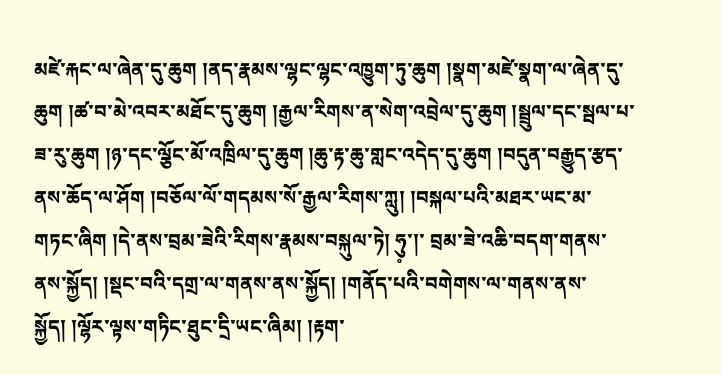མཛེ་རྐང་ལ་ཞེན་དུ་ཆུག །ནད་རྣམས་ལྷང་ལྷང་འཁྱུག་ཏུ་ཆུག །སྣག་མཛེ་སྣག་ལ་ཞེན་དུ་ཆུག །ཚ་བ་མེ་འབར་མཐོང་དུ་ཆུག །རྒྱལ་རིགས་ན་སེག་འབྲེལ་དུ་ཆུག །སྦྲུལ་དང་སྦལ་པ་ཟ་རུ་ཆུག །ཉ་དང་ལྕོང་མོ་འཁྲིལ་དུ་ཆུག །ཆུ་རྟ་ཆུ་གླང་འདེད་དུ་ཆུག །བདུན་བརྒྱུད་རྩད་ནས་ཆོད་ལ་ཤོག །བཅོལ་ལོ་གདམས་སོ་རྒྱལ་རིགས་ཀླུ། །བསྐལ་པའི་མཐར་ཡང་མ་གཏང་ཞིག །དེ་ནས་བྲམ་ཟེའི་རིགས་རྣམས་བསྐུལ་ཏེ། ཧུ༷་།་ བྲམ་ཟེ་འཆི་བདག་གནས་ནས་སྐྱོད། །སྡང་བའི་དགྲ་ལ་གནས་ནས་སྐྱོད། །གནོད་པའི་བགེགས་ལ་གནས་ནས་སྐྱོད། །ལྷོར་ལྟས་གཏིང་ཐུང་དྲི་ཡང་ཞིམ། །རྟག་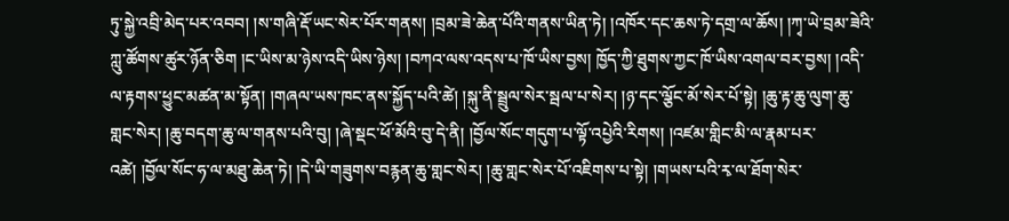ཏུ་སྐྱེ་འབྲི་མེད་པར་འབབ། །ས་གཞི་རྡོ་ཡང་སེར་པོར་གནས། །བྲམ་ཟེ་ཆེན་པོའི་གནས་ཡིན་ཏེ། །འཁོར་དང་ཆས་ཏེ་དགྲ་ལ་ཆོས། །ཀྭ་ཡེ་བྲམ་ཟེའི་ཀླུ་ཚོགས་ཚུར་ཉོན་ཅིག །ང་ཡིས་མ་ཉེས་འདི་ཡིས་ཉེས། །བཀའ་ལས་འདས་པ་ཁོ་ཡིས་བྱས། ཁྱོད་ཀྱི་ཐུགས་ཀྱང་ཁོ་ཡིས་འགལ་བར་བྱས། །འདི་ལ་རྟགས་ཕྱུང་མཚན་མ་སྟོན། །གཞལ་ཡས་ཁང་ནས་སྐྱོད་པའི་ཚེ། །སྐུ་ནི་སྦྲུལ་སེར་སྦལ་པ་སེར། །ཉ་དང་ལྕོང་མོ་སེར་པོ་སྟེ། །ཆུ་རྟ་ཆུ་ལུག་ཆུ་གླང་སེར། །ཆུ་བདག་ཆུ་ལ་གནས་པའི་བུ། །ཞེ་སྡང་ཕོ་མོའི་བུ་དེ་ནི། །བྱོལ་སོང་གདུག་པ་ལྟོ་འཔྱེའི་རིགས། །འཛམ་གླིང་མི་ལ་རྣམ་པར་འཚེ། །བྱོལ་སོང་ཧ་ལ་མཐུ་ཆེན་ཏེ། །དེ་ཡི་གཟུགས་བརྙན་ཆུ་གླང་སེར། །ཆུ་གླང་སེར་པོ་འཇིགས་པ་སྟེ། །གཡས་པའི་རྭ་ལ་ཐོག་སེར་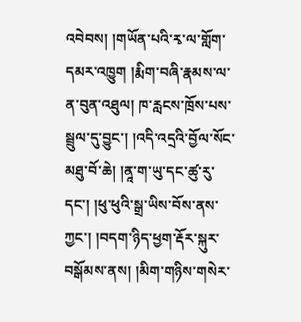འབེབས། །གཡོན་པའི་རྭ་ལ་གློག་དམར་འཁྱུག །རྨིག་བཞི་རྣམས་ལ་ན་བུན་འཐུལ། ཁ་རླངས་ཁྲོས་པས་སྦྲུལ་དུ་བྱུང་། །འདི་འདྲའི་བྱོལ་སོང་མཐུ་བོ་ཆེ། །ནཱ་ག་ཡུ་དང་ཚུ་རུ་དང་། །ཕུ་ཕུའི་སྒྲ་ཡིས་བོས་ནས་ཀྱང་། །བདག་ཉིད་ཕྱག་རྡོར་སྐུར་བསྒོམས་ནས། །མིག་གཉིས་གསེར་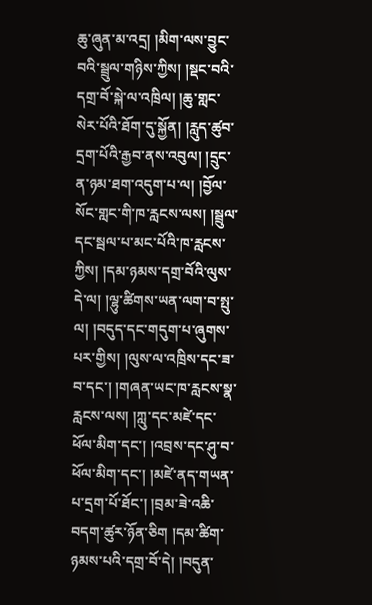ཆུ་ཞུན་མ་འདྲ། །མིག་ལས་བྱུང་བའི་སྦྲུལ་གཉིས་ཀྱིས། །སྡང་བའི་དགྲ་བོ་སྐེ་ལ་འཁྲིལ། །ཆུ་གླང་སེར་པོའི་ཐོག་དུ་སྐྱོན། །རླུད་ཚུབ་དྲག་པོའི་རྒྱབ་ནས་འབུལ། །དྲུང་ན་ཉམ་ཐག་འདུག་པ་ལ། །བྱོལ་སོང་གླང་གི་ཁ་རླངས་ལས། །སྦྲུལ་དང་སྦལ་པ་མང་པོའི་ཁ་རླངས་ཀྱིས། །དམ་ཉམས་དགྲ་བོའི་ལུས་དེ་ལ། །ལྷུ་ཚིགས་ཡན་ལག་བ་སྤུ་ལ། །བདུད་དང་གདུག་པ་ཞུགས་པར་གྱིས། །ལུས་ལ་འཁྲིས་དང་ཟ་བ་དང་། །གཞན་ཡང་ཁ་རླངས་སྣ་རླངས་ལས། །ཀླུ་དང་མཛེ་དང་ཕོལ་མིག་དང་། །འབྲས་དང་ཤུ་བ་ཕོལ་མིག་དང་། །མཛེ་ནད་གཡན་པ་དྲག་པོ་ཐོང་། །བྲམ་ཟེ་འཆི་བདག་ཚུར་ཉོན་ཅིག །དམ་ཚིག་ཉམས་པའི་དགྲ་བོ་དེ། །བདུན་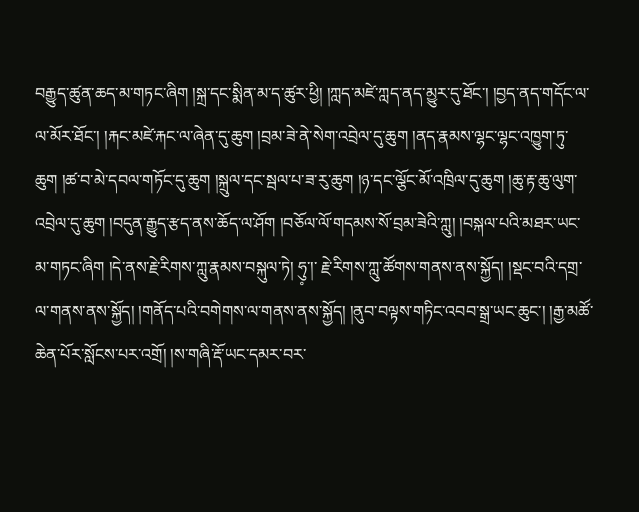བརྒྱུད་ཚུན་ཆད་མ་གཏང་ཞིག །སྐྲ་དང་སྨིན་མ་ད་ཚུར་ཕྱི། །ཀླད་མཛེ་ཀླད་ནད་མྱུར་དུ་ཐོང་། །བྱད་ནད་གདོང་ལ་ལ་མོར་ཐོང་། །རྐང་མཛེ་རྐང་ལ་ཞེན་དུ་ཆུག །བྲམ་ཟེ་ནེ་སེག་འབྲེལ་དུ་ཆུག །ནད་རྣམས་ལྷང་ལྷང་འཁྱུག་ཏུ་ཆུག །ཚ་བ་མེ་དབལ་གཏོང་དུ་ཆུག །སྐྲུལ་དང་སྦལ་པ་ཟ་རུ་ཆུག །ཉ་དང་ལྕོང་མོ་འཁྲིལ་དུ་ཆུག །ཆུ་རྟ་ཆུ་ལུག་འབྲེལ་དུ་ཆུག །བདུན་རྒྱུད་རྩད་ནས་ཆོད་ལ་ཤོག །བཅོལ་ལོ་གདམས་སོ་བྲམ་ཟེའི་ཀླུ། །བསྐལ་པའི་མཐར་ཡང་མ་གཏང་ཞིག །དེ་ནས་རྗེ་རིགས་ཀླུ་རྣམས་བསྐུལ་ཏེ། ཧུ༷་།་ རྗེ་རིགས་ཀླུ་ཚོགས་གནས་ནས་སྐྱོད། །སྡང་བའི་དགྲ་ལ་གནས་ནས་སྐྱོད། །གནོད་པའི་བགེགས་ལ་གནས་ནས་སྐྱོད། །ནུབ་བལྟས་གཏིང་འབབ་སྒྲ་ཡང་ཆུང་། །རྒྱ་མཚོ་ཆེན་པོར་སློངས་པར་འགྲོ། །ས་གཞི་རྡོ་ཡང་དམར་བར་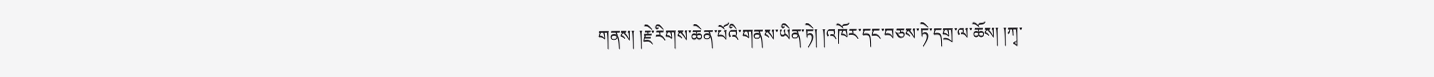གནས། །རྗེ་རིགས་ཆེན་པོའི་གནས་ཡིན་ཏེ། །འཁོར་དང་བཅས་ཏེ་དགྲ་ལ་ཆོས། །ཀྭ་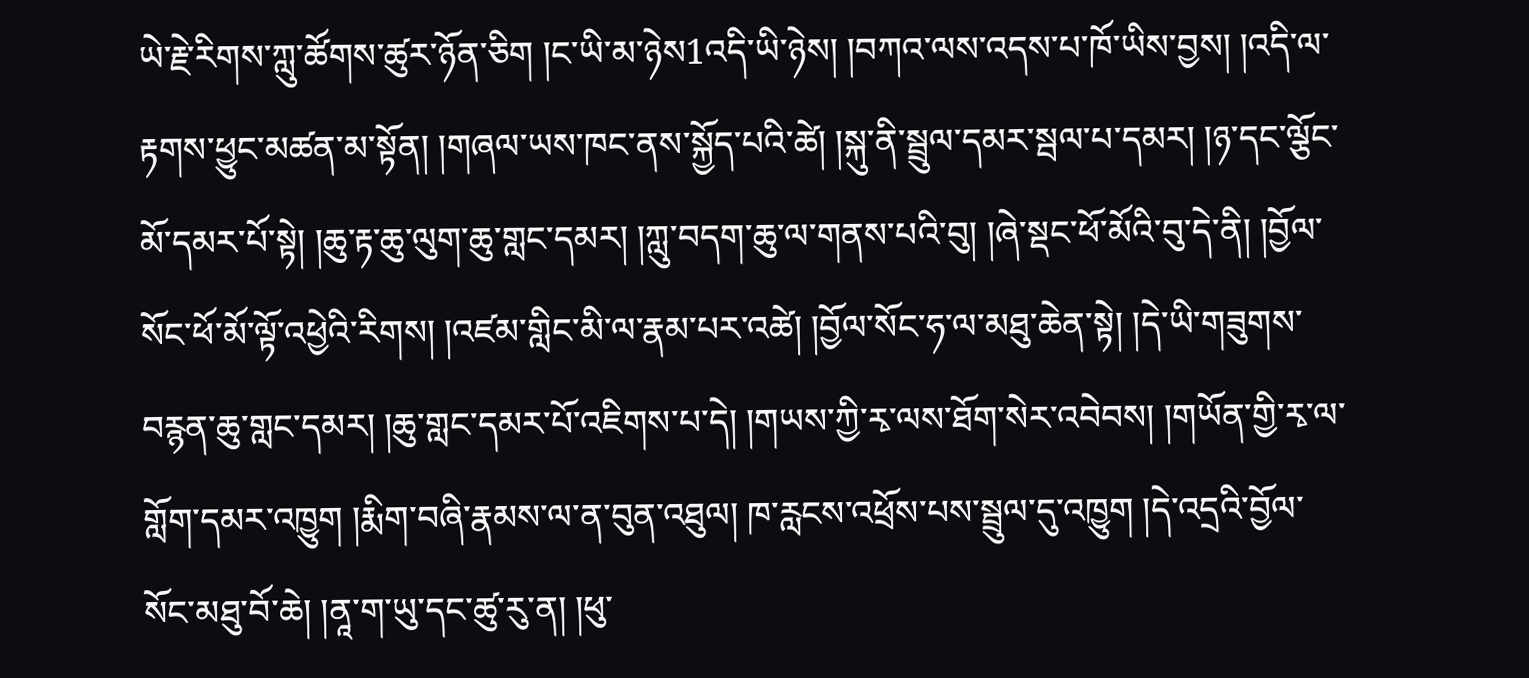ཡེ་རྗེ་རིགས་ཀླུ་ཚོགས་ཚུར་ཉོན་ཅིག །ང་ཡི་མ་ཉེས1འདི་ཡི་ཉེས། །བཀའ་ལས་འདས་པ་ཁོ་ཡིས་བྱས། །འདི་ལ་རྟགས་ཕྱུང་མཚན་མ་སྟོན། །གཞལ་ཡས་ཁང་ནས་སྐྱོད་པའི་ཚེ། །སྐུ་ནི་སྦྲུལ་དམར་སྦལ་པ་དམར། །ཉ་དང་ལྕོང་མོ་དམར་པོ་སྟེ། །ཆུ་རྟ་ཆུ་ལུག་ཆུ་གླང་དམར། །ཀླུ་བདག་ཆུ་ལ་གནས་པའི་བུ། །ཞེ་སྡང་ཕོ་མོའི་བུ་དེ་ནི། །བྱོལ་སོང་ཕོ་མོ་ལྟོ་འཕྱེའི་རིགས། །འཛམ་གླིང་མི་ལ་རྣམ་པར་འཚེ། །བྱོལ་སོང་ཧ་ལ་མཐུ་ཆེན་སྟེ། །དེ་ཡི་གཟུགས་བརྙན་ཆུ་གླང་དམར། །ཆུ་གླང་དམར་པོ་འཇིགས་པ་དེ། །གཡས་ཀྱི་རྭ་ལས་ཐོག་སེར་འབེབས། །གཡོན་གྱི་རྭ་ལ་གློག་དམར་འཁྱུག །རྨིག་བཞི་རྣམས་ལ་ན་བུན་འཐུལ། ཁ་རླངས་འཕྲོས་པས་སྦྲུལ་དུ་འཁྱུག །དེ་འདྲའི་བྱོལ་སོང་མཐུ་བོ་ཆེ། །ནཱ་ག་ཡུ་དང་ཚུ་རུ་ན། །ཕུ་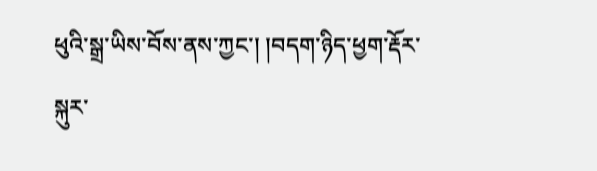ཕུའི་སྒྲ་ཡིས་བོས་ནས་ཀྱང་། །བདག་ཉིད་ཕྱག་རྡོར་སྐུར་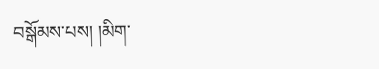བསྒོམས་པས། །མིག་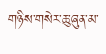གཉིས་གསེར་ཆུ་ཞུན་མ་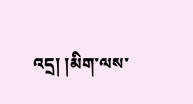འདྲ། །མིག་ལས་